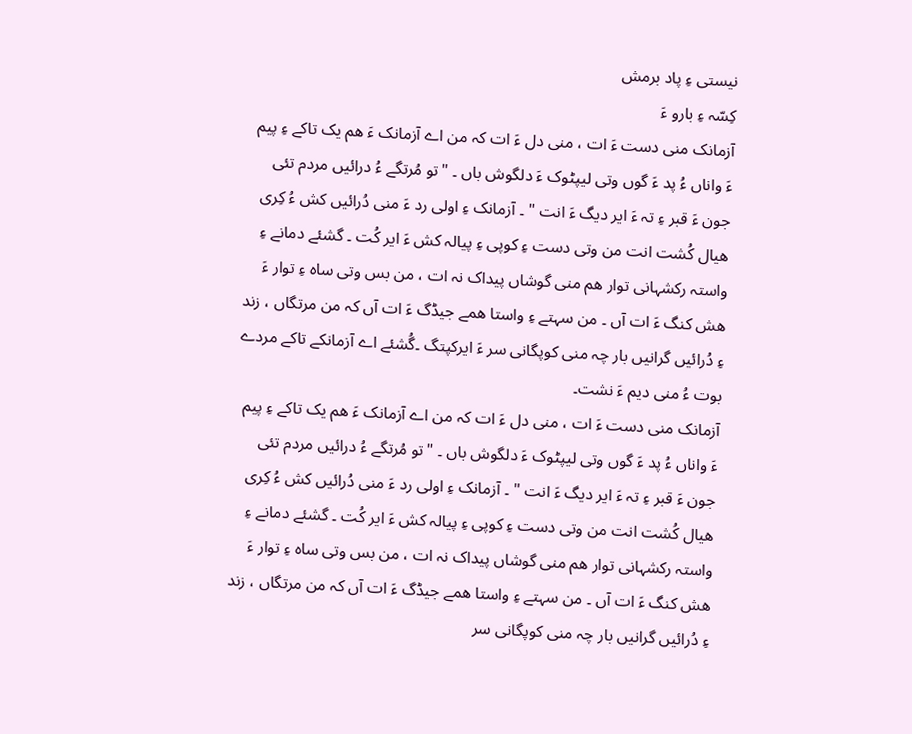نیستی ءِ پاد برمش
کِسّہ ءِ بارو ءَ
آزمانک منی دست ءَ ات ، منی دل ءَ ات کہ من اے آزمانک ءَ ھم یک تاکے ءِ پیم ءَ واناں ءُ پد ءَ گوں وتی لیپٹوک ءَ دلگوش باں ۔ "تو مُرتگے ءُ درائیں مردم تئی جون ءَ قبر ءِ تہ ءَ ایر دیگ ءَ انت " ۔ آزمانک ءِ اولی رد ءَ منی دُرائیں کش ءُ کِری ھیال کُشت انت من وتی دست ءِ کوپی ءِ پیالہ کش ءَ ایر کُت ۔ گشئے دمانے ءِ واستہ رکشہانی توار ھم منی گوشاں پیداک نہ ات ، من بس وتی ساہ ءِ توار ءَ ھش کنگ ءَ ات آں ۔ من سہتے ءِ واستا ھمے جیڈگ ءَ ات آں کہ من مرتگاں ، زند ءِ دُرائیں گرانیں بار چہ منی کوپگانی سر ءَ ایرکپتگ ۔گُشئے اے آزمانکے تاکے مردے بوت ءُ منی دیم ءَ نشت۔
آزمانک منی دست ءَ ات ، منی دل ءَ ات کہ من اے آزمانک ءَ ھم یک تاکے ءِ پیم ءَ واناں ءُ پد ءَ گوں وتی لیپٹوک ءَ دلگوش باں ۔ "تو مُرتگے ءُ درائیں مردم تئی جون ءَ قبر ءِ تہ ءَ ایر دیگ ءَ انت " ۔ آزمانک ءِ اولی رد ءَ منی دُرائیں کش ءُ کِری ھیال کُشت انت من وتی دست ءِ کوپی ءِ پیالہ کش ءَ ایر کُت ۔ گشئے دمانے ءِ واستہ رکشہانی توار ھم منی گوشاں پیداک نہ ات ، من بس وتی ساہ ءِ توار ءَ ھش کنگ ءَ ات آں ۔ من سہتے ءِ واستا ھمے جیڈگ ءَ ات آں کہ من مرتگاں ، زند ءِ دُرائیں گرانیں بار چہ منی کوپگانی سر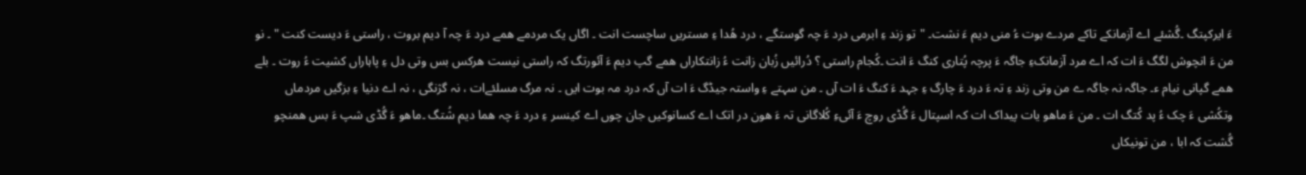ءَ ایرکپتگ ۔گُشئے اے آزمانکے تاکے مردے بوت ءُ منی دیم ءَ نشت۔ "تو زند ءِ ابرمی درد ءَ چہ گوستگے ، درد ھُدا ءِ مستریں ساچست انت ۔ اگاں یک مردمے ھمے درد ءَ چہ آ دیم بروت ، راستی ءَ دیست کنت " ۔ نو من ءَ انچوش لگگ ءَ ات کہ اے مرد آزمانکءِ جاگہ ءَ پرچہ پُتاری کنگ ءَ انت ۔کُجام راستی ؟ دُرائیں زُبان زانت ءُ زانتکاراں ھمے گپ دیم ءَ آئورتگ کہ راستی نیست ھرکس بس وتی دل ءِ پاہاراں کشیت ءُ روت ۔ بلے ھمے گپانی نیام ء۔ جاگہ نہ جاگہ ے من وتی زند ءِ تہ ءَ درد ءَ چارگ ءِ جہد ءَ کنگ ءَ ات آں ۔ من سہتے ءِ واستہ جیڈگ ءَ ات آں کہ درد مہ بوت ایں ۔ نہ مرگ مسلئےات ، نہ گژنگی ، نہ اے دنیا ءِ بزگیں مردماں وتکُشی ءَ چک ءُ پد کُتگ ات ۔ من ءَ ماھو یات پیداک ات کہ اسپتال ءَ گُڈی روچ ءَ آئیءِ کُلاگانی تہ ءَ ھون در اتک اے کسانوکیں جان چوں اے کینسر ءِ درد ءَ چہ ھما دیم شُتگ ۔ماھو ءَ گُڈی شپ ءَ بس ھمنچو گُشت کہ ابا ، من تونیکاں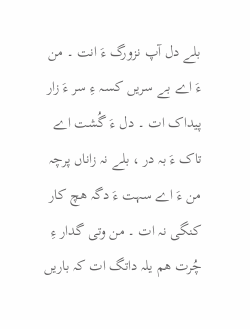بلے دل آپ نزورگ ءَ انت ۔ من ءَ اے بے سریں کسـہ ءِ سر ءَ زار پیداک ات ۔ دل ءَ گُشت اے تاک ءَ بہ در ، بلے نہ زاناں پرچہ من ءَ اے سہت ءَ دگہ ھچ کار کنگی نہ ات ۔ من وتی گدار ءِ چُرت ھم یلہ داتگ ات کہ باریں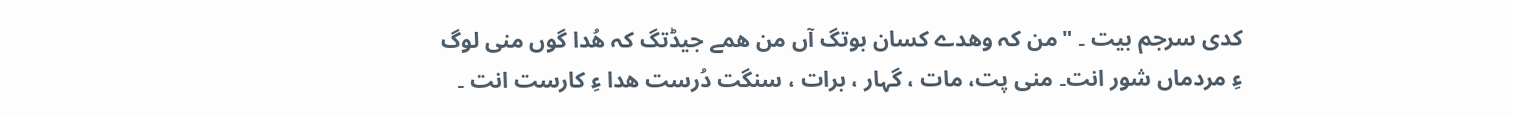کدی سرجم بیت ۔ "من کہ وھدے کسان بوتگ آں من ھمے جیڈتگ کہ ھُدا گوں منی لوگ ءِ مردماں شور انت۔ منی پت، مات ، گہار ، برات ، سنگت دُرست ھدا ءِ کارست انت ۔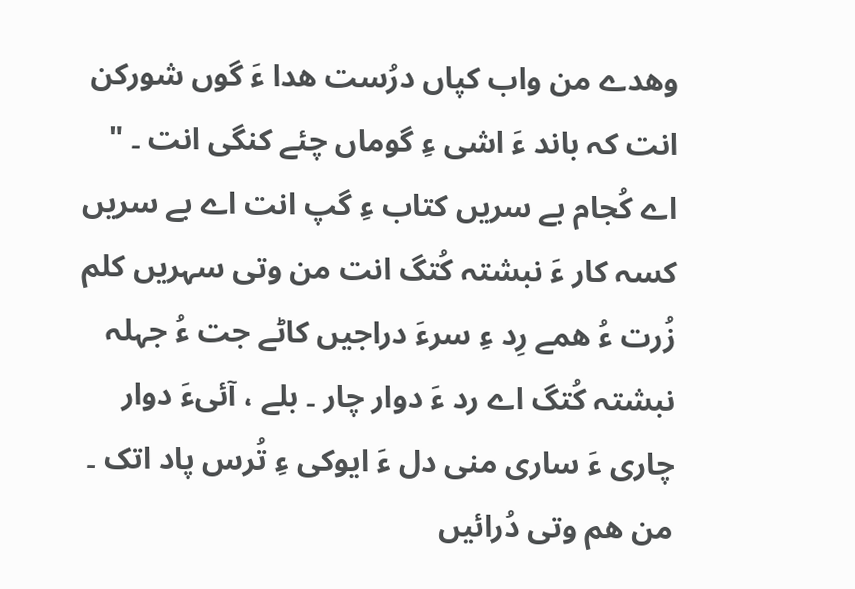وھدے من واب کپاں درُست ھدا ءَ گوں شورکن انت کہ باند ءَ اشی ءِ گوماں چئے کنگی انت ۔ " اے کُجام بے سریں کتاب ءِ گپ انت اے بے سریں کسہ کار ءَ نبشتہ کُتگ انت من وتی سہریں کلم زُرت ءُ ھمے رِد ءِ سرءَ دراجیں کاٹے جت ءُ جہلہ نبشتہ کُتگ اے رد ءَ دوار چار ۔ بلے ، آئیءَ دوار چاری ءَ ساری منی دل ءَ ایوکی ءِ تُرس پاد اتک ۔ من ھم وتی دُرائیں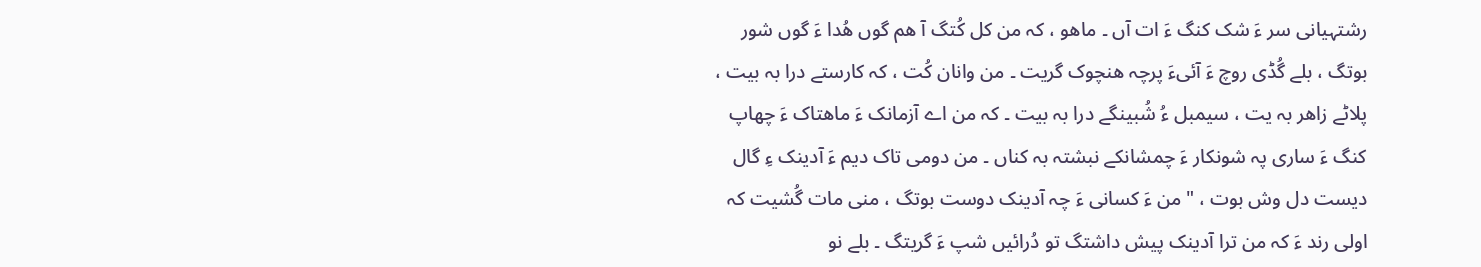رشتہیانی سر ءَ شک کنگ ءَ ات آں ۔ ماھو ، کہ من کل کُتگ آ ھم گوں ھُدا ءَ گوں شور بوتگ ، بلے گُڈی روچ ءَ آئیءَ پرچہ ھنچوک گریت ۔ من وانان کُت ، کہ کارستے درا بہ بیت ، پلاٹے زاھر بہ یت ، سیمبل ءُ شُبینگے درا بہ بیت ۔ کہ من اے آزمانک ءَ ماھتاک ءَ چھاپ کنگ ءَ ساری پہ شونکار ءَ چمشانکے نبشتہ بہ کناں ۔ من دومی تاک دیم ءَ آدینک ءِ گال دیست دل وش بوت ، "من ءَ کسانی ءَ چہ آدینک دوست بوتگ ، منی مات گُشیت کہ اولی رند ءَ کہ من ترا آدینک پیش داشتگ تو دُرائیں شپ ءَ گریتگ ۔ بلے نو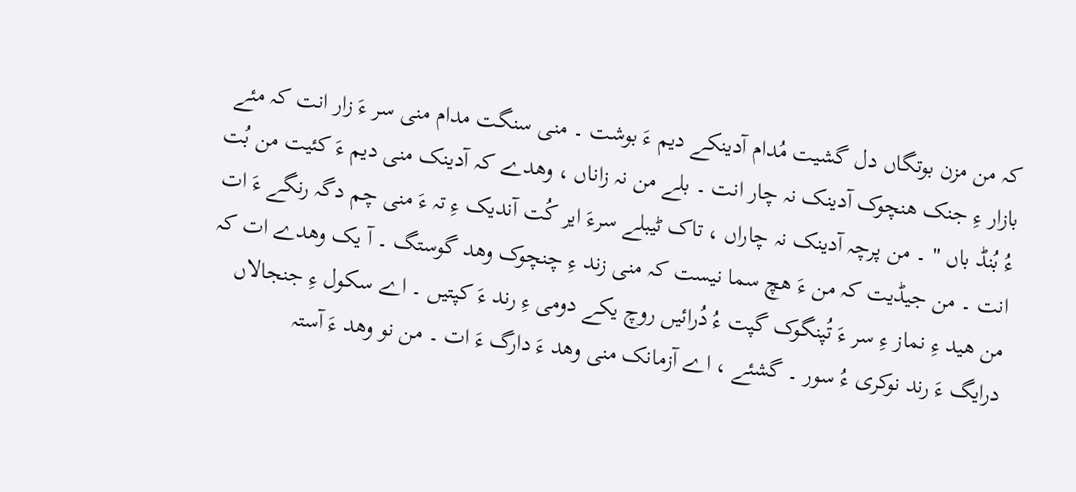کہ من مزن بوتگاں دل گشیت مُدام آدینکے دیم ءَ بوشت ۔ منی سنگت مدام منی سر ءَ زار انت کہ مئے بازار ءِ جنک ھنچوک آدینک نہ چار انت ۔ بلے من نہ زاناں ، وھدے کہ آدینک منی دیم ءَ کئیت من بُت ءُ بُنڈ باں " ۔ من پرچہ آدینک نہ چاراں ، تاک ٹیبلے سرءَ ایر کُت آندیک ءِ تہ ءَ منی چم دگہ رنگے ءَ ات انت ۔ من جیڈیت کہ من ءَ ھچ سما نیست کہ منی زند ءِ چنچوک وھد گوستگ ۔ آ یک وھدے ات کہ من ھید ءِ نماز ءِ سر ءَ تُپنگوک گپت ءُ دُرائیں روچ یکے دومی ءِ رند ءَ کپتیں ۔ اے سکول ءِ جنجالاں درایگ ءَ رند نوکری ءُ سور ۔ گشئے ، اے آزمانک منی وھد ءَ دارگ ءَ ات ۔ من نو وھد ءَ آستہ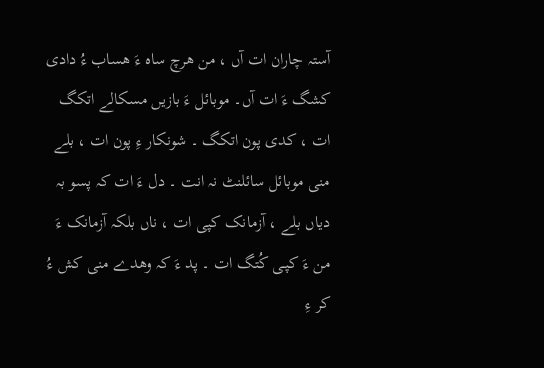آستہ چاران ات آں ، من ھرچ ساہ ءَ ھساب ءُ دادی کشگ ءَ ات آں۔ موبائل ءَ بازیں مسکالے اتکگ ات ، کدی پون اتکگ ۔ شونکار ءِ پون ات ، بلے منی موبائل سائلنٹ نہ انت ۔ دل ءَ ات کہ پسو بہ دیاں بلے ، آزمانک کپی ات ، ناں بلکہ آزمانک ءَ من ءَ کپـی کُتگ ات ۔ پد ءَ کہ وھدے منی کش ءُ کر ءِ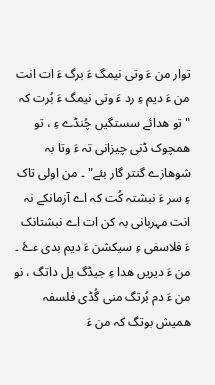توار من ءَ وتی نیمگ ءَ برگ ءَ ات انت من ءَ دیم ءِ رد ءَ وتی نیمگ ءَ بُرت کہ " تو ھدائے سستگیں چُنڈے ءِ ، تو ھمچوک ڈنی چیزانی تہ ءَ وتا بہ شوھازے گنتر گار بئے" ۔ من اولی تاک ءِ سر ءَ نبشتہ کُت کہ اے آزمانکے نہ انت مہربانی بہ کن ات اے نبشتانک ءَ فلاسفی ءِ سیکشن ءَ دیم بدی ءۓ ۔ من ءَ دیریں ھدا ءِ جیڈگ یل داتگ ، نو من ءَ دم بُرتگ منی گُڈی فلسفہ ھمیش بوتگ کہ من ءَ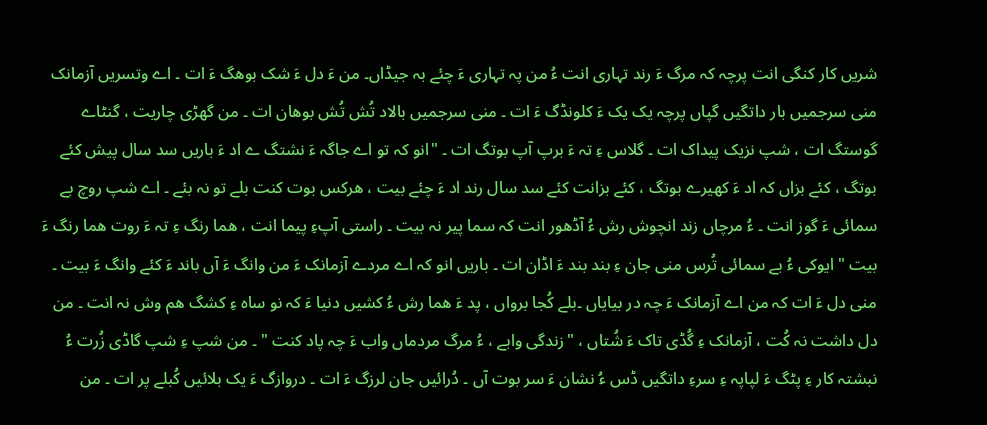شریں کار کنگی انت پرچہ کہ مرگ ءَ رند تہاری انت ءُ من پہ تہاری ءَ چئے بہ جیڈاں۔ من ءَ دل ءَ شک بوھگ ءَ ات ۔ اے وتسریں آزمانک منی سرجمیں بار داتگیں گپاں پرچہ یک یک ءَ کلونڈگ ءَ ات ۔ منی سرجمیں بالاد تُش تُش بوھان ات ۔ من گھڑی چاریت ، گنٹاے گوستگ ات ، شپ نزیک پیداک ات ۔ گلاس ءِ تہ ءَ برپ آپ بوتگ ات ۔ "انو کہ تو اے جاگہ ءَ نشتگ ے اد ءَ باریں سد سال پیش کئے بوتگ ، کئے بزاں کہ اد ءَ کھیرے بوتگ ، کئے بزانت کئے سد سال رند اد ءَ چئے بیت ، ھرکس بوت کنت بلے تو نہ بئے ۔ اے شپ روچ بے سمائی ءَ گوز انت ۔ ءُ مرچاں زند انچوش رش ءُ آڈھور انت کہ سما پیر نہ بیت ۔ راستی آپءِ پیما انت ، ھما رنگ ءِ تہ ءَ روت ھما رنگ ءَ بیت " ایوکی ءُ بے سمائی تُرس منی جان ءِ بند بند ءَ اڈان ات ۔ باریں انو کہ اے مردے آزمانک ءَ من وانگ ءَ آں باند ءَ کئے وانگ ءَ بیت ۔ منی دل ءَ ات کہ من اے آزمانک ءَ چہ در بیایاں ۔بلے کُجا برواں ، پد ءَ ھما رش ءُ کشیں دنیا ءَ کہ نو ساہ ءِ کشگ ھم وش نہ انت ۔ من دل داشت نہ کُت ، آزمانک ءِ گُڈی تاک ءَ شُتاں ، "زندگی وابے ، ءُ مرگ مردماں واب ءَ چہ پاد کنت " ۔ من شپ ءِ شپ گاڈی زُرت ءُ نبشتہ کار ءِ پٹگ ءَ لپاپہ ءِ سرءِ داتگیں ڈس ءُ نشان ءَ سر بوت آں ۔ دُرائیں جان لرزگ ءَ ات ۔ دروازگ ءَ یک بلائیں کُبلے پر ات ۔ من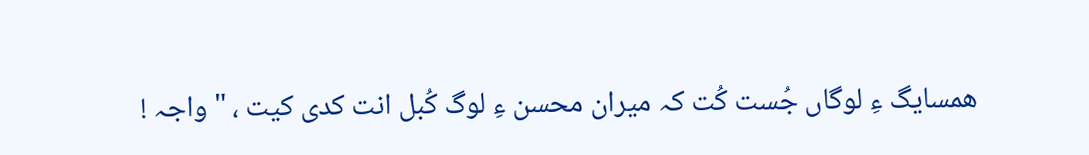ھمسایگ ءِ لوگاں جُست کُت کہ میران محسن ءِ لوگ کُبل انت کدی کیت ، " واجہ !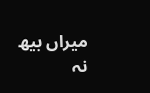میراں بیھ نہ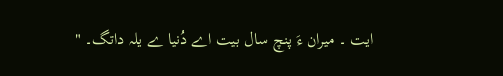ایت ۔ میران ءَ پنچ سال بیت اے دُنیا ے یلہ داتگ۔ "